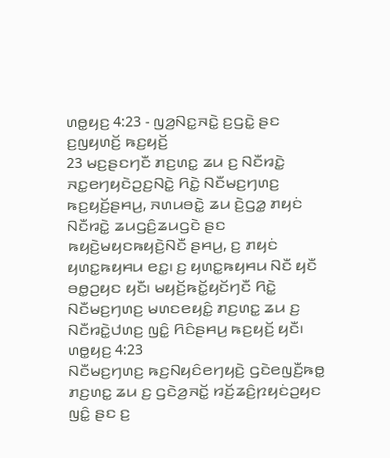ꤛꤥ꤭ꤟꤢ꤬ 4:23 - ꤜꤤ꤬ꤡꤢ꤭ꤏꤢꤧ꤭ ꤢ꤬ꤞꤢꤧ꤭ ꤔꤢ ꤢ꤬ꤜꤟꤛꤢꤩ꤬ ꤒꤢ꤬ꤟꤢꤩ꤬
23 ꤗꤢ꤬ꤔꤢꤚꤢꤪ ꤊꤢ꤬ꤛꤢ꤭ ꤘꤣ ꤢ꤬ ꤡꤢꤪꤙꤢꤧ꤭ ꤏꤢ꤭ꤕꤚꤟꤢꤧꤑꤢ꤬ꤡꤢꤧ꤭ ꤖꤢꤧ꤭ ꤡꤢꤪꤗꤢ꤬ꤚꤛꤢ꤬ ꤒꤢ꤬ꤟꤢꤩ꤬ꤔꤌꤣ꤬, ꤏꤛꤣꤋꤢꤧ꤭ ꤘꤣ ꤢꤧ꤬ꤞꤤ꤭ ꤊꤟꤢꤦ ꤡꤢꤪꤙꤢꤧ꤭ ꤘꤣꤞꤢꤨ꤬ꤘꤣꤞꤢꤧ ꤔꤢ ꤒꤟꤢꤧ꤬ꤗꤟꤢꤒꤟꤢꤧ꤬ꤡꤢꤪ ꤔꤌꤣ꤬, ꤢ꤬ ꤊꤟꤢꤦ ꤟꤛꤢ꤭ꤒꤟꤌꤣ ꤕꤢ꤭꤯ ꤢ꤬ ꤟꤛꤢ꤭ꤒꤟꤌꤣ ꤡꤢꤪ ꤟꤢꤪ ꤋꤥ꤭ꤑꤟꤢ ꤟꤢꤪ꤯ ꤗꤟꤢꤩ꤬ꤒꤢꤩ꤭ꤟꤢꤩꤚꤢꤪ ꤖꤢꤧ꤭ ꤡꤢꤪꤗꤢ꤬ꤚꤛꤢ꤬ ꤗꤛꤢꤕꤟꤢꤨ꤭ ꤊꤢ꤬ꤛꤢ꤭ ꤘꤣ ꤢ꤬ ꤡꤢꤪꤙꤢꤧ꤭ꤓꤛꤢ꤬ ꤜꤢꤨ꤭ ꤖꤢꤨꤔꤌꤣ꤬ ꤒꤢ꤬ꤟꤢꤩ꤬ ꤟꤢꤪ꤯
ꤛꤥ꤭ꤟꤢ꤬ 4:23
ꤡꤢꤪꤗꤢ꤬ꤚꤛꤢ꤬ ꤒꤢ꤬ꤡꤟꤢꤨꤕꤚꤟꤢꤧ꤬ ꤞꤢꤧꤕꤜꤢꤪ꤬ꤒꤥ꤭ ꤊꤢ꤬ꤛꤢ꤭ ꤘꤣ ꤢ꤬ ꤞꤢꤧꤤ꤬ꤏꤢꤩ꤭ ꤙꤢꤩ꤬ꤘꤢꤨ꤬ꤐꤟꤢꤦꤑꤟꤢ ꤜꤢꤨ꤭ ꤔꤢ ꤢ꤬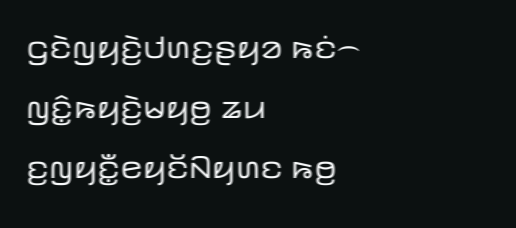ꤞꤢꤧꤜꤟꤢꤧ꤬ꤓꤛꤢ꤬ꤔꤟꤤ ꤒꤢꤦ꤮ ꤜꤢꤨ꤭ꤒꤟꤢꤧ꤬ꤗꤟꤥ꤬ ꤘꤣ ꤢ꤬ꤜꤟꤢꤪ꤭ꤕꤟꤢꤩꤡꤟꤛꤢ ꤒꤥ꤬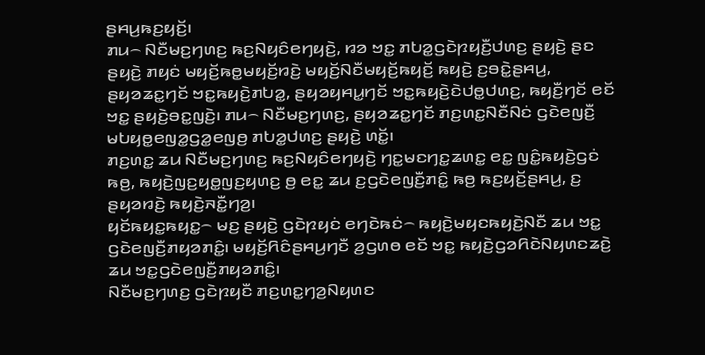ꤔꤌꤣ꤬ꤒꤢ꤬ꤟꤢꤩ꤬꤯
ꤊꤣ꤮ ꤡꤢꤪꤗꤢ꤬ꤚꤛꤢ꤬ ꤒꤢ꤬ꤡꤟꤢꤨꤕꤚꤟꤢꤧ꤬, ꤙꤤ ꤠꤢ꤭ ꤊꤝꤤ꤭ꤞꤢꤧꤐꤟꤢꤪ꤬ꤓꤛꤢ꤬ ꤔꤟꤢꤧ꤬ ꤔꤢ ꤔꤟꤢꤧ꤬ ꤊꤟꤢꤦ ꤗꤟꤢꤩ꤬ꤒꤥ꤭ꤗꤟꤢꤩ꤬ꤙꤢꤧ꤬ ꤗꤟꤢꤩ꤬ꤡꤢꤪꤗꤟꤢꤩ꤬ꤒꤟꤢꤩ꤬ ꤒꤟꤢꤧ꤬ ꤢ꤬ꤋꤢꤧ꤭ꤔꤌꤣ꤬, ꤔꤟꤤꤘꤢ꤭ꤚꤢꤩ ꤠꤢ꤭ꤒꤟꤢꤧ꤬ꤊꤝꤤ꤭, ꤔꤟꤤꤟꤌꤣ꤭ꤚꤢꤩ ꤠꤢ꤭ꤒꤟꤢꤧ꤬ꤢꤧꤓꤥ꤭ꤓꤛꤢ꤬, ꤒꤟꤢꤪ꤬ꤚꤢꤩ ꤕꤢꤩ ꤠꤢ꤭ ꤔꤟꤢꤧ꤬ꤋꤢ꤭ꤜꤢꤧ꤬꤯ ꤊꤣ꤮ ꤡꤢꤪꤗꤢ꤬ꤚꤛꤢ꤬, ꤔꤟꤤꤘꤢ꤭ꤚꤢꤩ ꤊꤢ꤬ꤛꤢ꤭ꤡꤢꤪꤡꤢꤦ ꤞꤢꤧꤕꤜꤢꤪ꤬ ꤗꤝꤟꤥ꤭ꤕꤜꤤ꤭ꤞꤤ꤭ꤕꤜꤥ꤬ ꤊꤝꤤ꤭ꤓꤛꤢ꤬ ꤔꤟꤢꤧ꤬ ꤛꤢꤩ꤭꤯
ꤊꤢ꤬ꤛꤢ꤭ ꤘꤣ ꤡꤢꤪꤗꤢ꤬ꤚꤛꤢ꤬ ꤒꤢ꤬ꤡꤟꤢꤨꤕꤚꤟꤢꤧ꤬ ꤚꤢ꤭ꤗꤢꤚꤢ꤭ꤘꤛꤢ꤭ ꤕꤢ꤭ ꤜꤢꤨ꤭ꤒꤟꤢꤧ꤬ꤞꤢꤦ ꤒꤥ꤬, ꤒꤟꤢꤧ꤬ꤜꤢ꤬ꤟꤥ꤭ꤜꤢ꤬ꤟꤛꤢ꤬ ꤥ꤬ ꤕꤢ꤭ ꤘꤣ ꤢ꤬ꤞꤢꤧꤕꤜꤢꤪ꤬ꤊꤢꤨ꤭ ꤒꤥ꤬ ꤒꤢ꤬ꤟꤢꤩ꤬ꤔꤌꤣ꤬, ꤢ꤬ ꤔꤟꤤꤙꤢꤧ꤬ ꤒꤟꤢꤧ꤬ꤏꤢꤪ꤭ꤚꤤ꤬꤯
ꤟꤢꤩꤒꤟꤢ꤭ꤒꤟꤢ꤭꤮ ꤗꤢ꤬ ꤔꤟꤢꤧ꤬ ꤞꤢꤧꤐꤟꤢꤦ ꤕꤚꤢꤧꤒꤢꤦ꤮ ꤒꤟꤢꤧ꤬ꤗꤟꤢꤒꤟꤢꤧ꤬ꤡꤢꤪ ꤘꤣ ꤠꤢ꤭ ꤞꤢꤧꤕꤜꤢꤪ꤬ꤊꤟꤤꤊꤢꤨ꤭꤯ ꤗꤟꤢꤩ꤬ꤖꤢꤨꤔꤌꤣ꤬ꤚꤢꤪ ꤤ꤬ꤞꤛꤥ ꤕꤢꤩ ꤠꤢ꤭ ꤒꤟꤢꤧ꤬ꤞꤤꤖꤢꤧꤡꤟꤛꤢꤘꤢꤧ꤬ ꤘꤣ ꤠꤢ꤭ꤞꤢꤧꤕꤜꤢꤪ꤬ꤊꤟꤤꤊꤢꤨ꤭꤯
ꤡꤢꤪꤗꤢ꤬ꤚꤛꤢ꤬ ꤞꤢꤧꤐꤟꤢꤪ ꤊꤢ꤬ꤛꤢ꤭ꤚꤤ꤬ꤡꤟꤛꤢ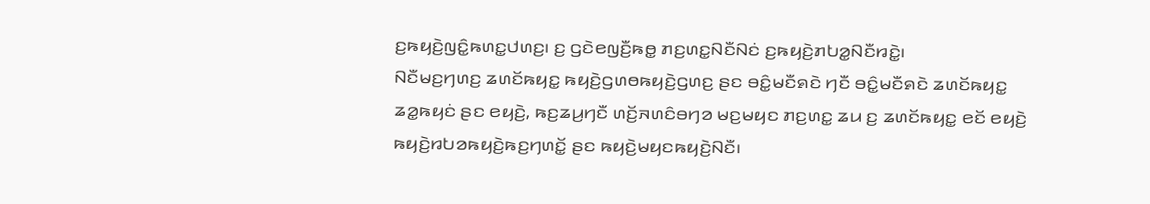ꤢ꤬ꤒꤟꤢꤧ꤬ꤜꤢꤨ꤭ꤒꤛꤢ꤭ꤓꤛꤢ꤬꤯ ꤢ꤬ ꤞꤢꤧꤕꤜꤢꤪ꤬ꤒꤥ꤭ ꤊꤢ꤬ꤛꤢ꤭ꤡꤢꤪꤡꤢꤦ ꤢ꤬ꤒꤟꤢꤧ꤬ꤊꤝꤤ꤭ꤡꤢꤪꤙꤢꤧ꤭꤯
ꤡꤢꤪꤗꤢ꤬ꤚꤛꤢ꤬ ꤘꤛꤢꤩꤒꤟꤢ꤭ ꤒꤟꤢꤧ꤬ꤞꤛꤥꤒꤟꤢꤧ꤬ꤞꤛꤢ꤬ ꤔꤢ ꤋꤢꤨ꤭ꤗꤢꤪꤎꤢꤧ ꤚꤢꤪ ꤋꤢꤨ꤭ꤗꤢꤪꤎꤢꤧ ꤘꤛꤢꤩꤒꤟꤢ꤭ ꤘꤤ꤭ꤒꤟꤢꤦ ꤔꤢ ꤕꤟꤢꤧ꤬, ꤒꤢ꤬ꤘꤣ꤬ꤚꤢꤪ ꤛꤢꤩ꤬ꤏꤛꤢꤨꤋꤚꤤ ꤗꤢ꤬ꤗꤟꤢ ꤊꤢ꤬ꤛꤢ꤭ ꤘꤣ ꤢ꤬ ꤘꤛꤢꤩꤒꤟꤢ꤭ ꤕꤢꤩ ꤕꤟꤢꤧ꤬ ꤒꤟꤢꤧ꤬ꤙꤝꤤꤒꤟꤢꤧ꤬ꤒꤢ꤬ꤚꤛꤢꤩ꤭ ꤔꤢ ꤒꤟꤢꤧ꤬ꤗꤟꤢꤒꤟꤢꤧ꤬ꤡꤢꤪ꤯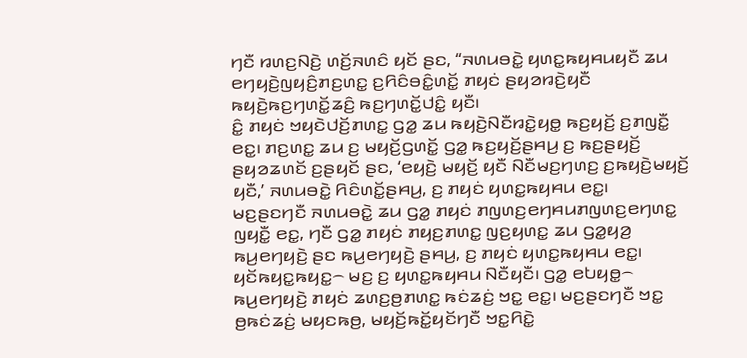ꤚꤢꤪ ꤙꤛꤢ꤬ꤡꤢꤧ꤬ ꤛꤢꤩ꤬ꤏꤛꤢꤨ ꤟꤢꤩ ꤔꤢ, “ꤏꤛꤣꤋꤢꤧ꤭ ꤟꤛꤢ꤭ꤒꤟꤌꤣꤟꤢꤪ ꤘꤣ ꤕꤚꤟꤢꤧ꤬ꤜꤟꤢꤨ꤬ꤊꤢ꤬ꤛꤢ꤭ ꤢ꤬ꤖꤢꤨꤋꤢꤨ꤭ꤛꤢꤩ꤭ ꤊꤟꤢꤦ ꤔꤟꤤꤙꤢꤧ꤬ꤟꤢꤪ ꤒꤟꤢꤧ꤬ꤒꤢ꤬ꤚꤛꤢꤩ꤭ꤘꤢꤨ꤬ ꤒꤢ꤬ꤚꤛꤢꤩ꤭ꤓꤢꤨ꤭ ꤟꤢꤪ꤯
ꤢꤨ꤭ ꤊꤟꤢꤦ ꤠꤟꤢꤧꤓꤢꤩ꤬ꤊꤛꤢ꤭ ꤞꤤ꤭ ꤘꤣ ꤒꤟꤢꤧ꤬ꤡꤢꤪꤙꤢꤧ꤭ꤟꤥ꤭ ꤒꤢ꤬ꤟꤢꤩ꤬ ꤢ꤬ꤊꤜꤢꤪ꤭ ꤕꤢ꤭꤯ ꤊꤢ꤬ꤛꤢ꤭ ꤘꤣ ꤢ꤬ ꤗꤟꤢꤩ꤬ꤞꤛꤢꤩ꤭ ꤞꤤ꤭ ꤒꤢ꤬ꤟꤢꤩ꤬ꤔꤌꤣ꤬ ꤢ꤬ ꤒꤢ꤬ꤔꤟꤢꤩ꤬ ꤔꤟꤤꤘꤛꤢꤩ ꤢ꤬ꤔꤟꤢꤩ ꤔꤢ, ‘ꤕꤟꤢꤧ꤬ ꤗꤟꤢꤩ꤬ ꤟꤢꤪ ꤡꤢꤪꤗꤢ꤬ꤚꤛꤢ꤬ ꤢ꤬ꤒꤟꤢꤧ꤬ꤗꤟꤢꤩ꤬ ꤟꤢꤪ,’ ꤏꤛꤣꤋꤢꤧ꤭ ꤖꤢꤨꤛꤢꤩ꤭ꤔꤌꤣ꤬, ꤢ꤬ ꤊꤟꤢꤦ ꤟꤛꤢ꤭ꤒꤟꤌꤣ ꤕꤢ꤭꤯
ꤗꤢ꤬ꤔꤢꤚꤢꤪ ꤏꤛꤣꤋꤢꤧ꤭ ꤘꤣ ꤞꤤ꤭ ꤊꤟꤢꤦ ꤊꤜꤛꤢ꤬ꤕꤚꤌꤣꤊꤜꤛꤢ꤬ꤕꤚꤛꤢ꤭ ꤜꤟꤢꤪ꤭ ꤕꤢ꤭, ꤚꤢꤪ ꤞꤤ꤭ ꤊꤟꤢꤦ ꤊꤟꤢ꤬ꤊꤛꤢ꤭ ꤜꤢ꤬ꤟꤛꤢ꤭ ꤘꤣ ꤞꤤ꤭ꤟꤤ꤬ ꤒꤣ꤬ꤕꤚꤟꤢꤧ꤬ ꤔꤢ ꤒꤣ꤬ꤕꤚꤟꤢꤧ꤬ ꤔꤌꤣ꤬, ꤢ꤬ ꤊꤟꤢꤦ ꤟꤛꤢ꤭ꤒꤟꤌꤣ ꤕꤢ꤭꤯ ꤟꤢꤩꤒꤟꤢ꤭ꤒꤟꤢ꤭꤮ ꤗꤢ꤬ ꤢ꤬ ꤟꤛꤢ꤭ꤒꤟꤌꤣ ꤡꤢꤪꤟꤢꤪ꤯ ꤞꤤ꤭ ꤕꤝꤟꤥ꤭꤮ ꤒꤣ꤬ꤕꤚꤟꤢꤧ꤬ ꤊꤟꤢꤦ ꤘꤛꤢ꤬ꤥ꤬ꤊꤛꤢ꤭ ꤒꤢꤦꤘꤢꤦ꤬ ꤠꤢ꤭ ꤕꤢ꤭꤯ ꤗꤢ꤬ꤔꤢꤚꤢꤪ ꤠꤢ꤭ ꤥ꤬ꤒꤢꤦꤘꤢꤦ꤬ ꤗꤟꤢꤒꤥ꤬, ꤗꤟꤢꤩ꤬ꤒꤢꤩ꤭ꤟꤢꤩꤚꤢꤪ ꤠꤢ꤭ꤖꤢꤧ꤭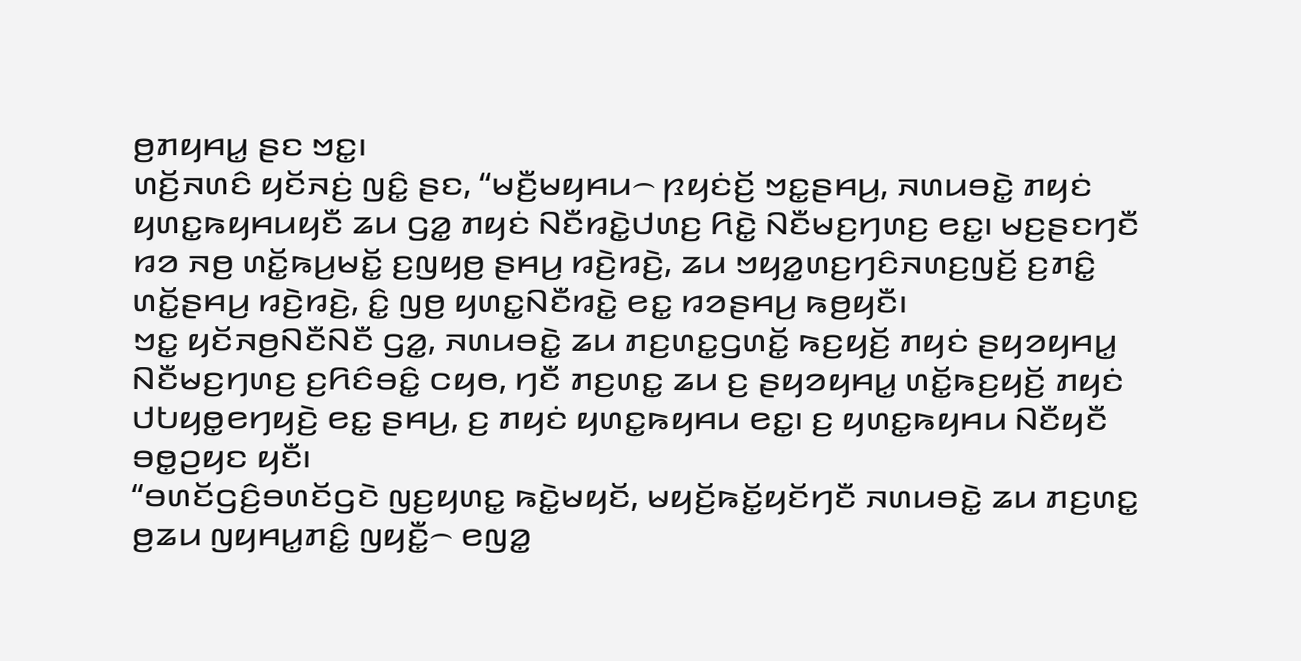ꤥ꤬ꤊꤟꤌꤣ꤭ ꤔꤢ ꤠꤢ꤭꤯
ꤛꤢꤩ꤬ꤏꤛꤢꤨ ꤟꤢꤩꤏꤢꤦ꤬ ꤜꤢꤨ꤭ ꤔꤢ, “ꤗꤢꤪ꤬ꤗꤟꤌꤣ꤮ ꤐꤟꤢꤦꤢꤩ꤬ ꤠꤢ꤭ꤔꤌꤣ꤬, ꤏꤛꤣꤋꤢꤧ꤭ ꤊꤟꤢꤦ ꤟꤛꤢ꤭ꤒꤟꤌꤣꤟꤢꤪ ꤘꤣ ꤞꤤ꤭ ꤊꤟꤢꤦ ꤡꤢꤪꤙꤢꤧ꤭ꤓꤛꤢ꤬ ꤖꤢꤧ꤭ ꤡꤢꤪꤗꤢ꤬ꤚꤛꤢ꤬ ꤕꤢ꤭꤯ ꤗꤢ꤬ꤔꤢꤚꤢꤪ ꤙꤤ ꤏꤥ꤬ ꤛꤢꤩ꤭ꤒꤣ꤬ꤗꤢꤩ꤭ ꤢ꤬ꤜꤟꤥ꤬ ꤔꤌꤣ꤬ ꤙꤢꤧ꤬ꤙꤢꤧ꤬, ꤘꤣ ꤠꤟꤤ꤭ꤛꤢ꤬ꤚꤢꤨꤏꤛꤢ꤬ꤜꤢꤩ꤬ ꤢ꤬ꤊꤢꤨ꤭ ꤛꤢꤩ꤭ꤔꤌꤣ꤬ ꤙꤢꤧ꤬ꤙꤢꤧ꤬, ꤢꤨ꤭ ꤜꤥ꤬ ꤟꤛꤢ꤭ꤡꤢꤪꤙꤢꤧ꤭ ꤕꤢ꤭ ꤙꤤꤔꤌꤣ꤬ ꤒꤥ꤬ꤟꤢꤪ꤯
ꤠꤢ꤭ ꤟꤢꤩꤏꤥ꤬ꤡꤢꤪꤡꤢꤪ ꤞꤤ꤭, ꤏꤛꤣꤋꤢꤧ꤭ ꤘꤣ ꤊꤢ꤬ꤛꤢ꤭ꤞꤛꤢꤩ꤭ ꤒꤢ꤬ꤟꤢꤩ꤬ ꤊꤟꤢꤦ ꤔꤟꤤꤟꤌꤣ꤭ ꤡꤢꤪꤗꤢ꤬ꤚꤛꤢ꤬ ꤢ꤬ꤖꤢꤨꤋꤢꤨ꤭ ꤍꤟꤥ, ꤚꤢꤪ ꤊꤢ꤬ꤛꤢ꤭ ꤘꤣ ꤢ꤬ ꤔꤟꤤꤟꤌꤣ꤭ ꤛꤢꤩ꤭ꤒꤢ꤬ꤟꤢꤩ꤬ ꤊꤟꤢꤦ ꤓꤝꤟꤥ꤭ꤕꤚꤟꤢꤧ꤬ ꤕꤢ꤭ ꤔꤌꤣ꤬, ꤢ꤬ ꤊꤟꤢꤦ ꤟꤛꤢ꤭ꤒꤟꤌꤣ ꤕꤢ꤭꤯ ꤢ꤬ ꤟꤛꤢ꤭ꤒꤟꤌꤣ ꤡꤢꤪꤟꤢꤪ ꤋꤥ꤭ꤑꤟꤢ ꤟꤢꤪ꤯
“ꤋꤛꤢꤩꤞꤢꤨ꤬ꤋꤛꤢꤩꤞꤢꤧ ꤜꤢ꤬ꤟꤛꤢ꤭ ꤒꤢꤧ꤭ꤗꤟꤢꤩ, ꤗꤟꤢꤩ꤬ꤒꤢꤩ꤭ꤟꤢꤩꤚꤢꤪ ꤏꤛꤣꤋꤢꤧ꤭ ꤘꤣ ꤊꤢ꤬ꤛꤢ꤭ ꤥ꤬ꤘꤣ ꤜꤟꤌꤣ꤭ꤊꤢꤨ꤭ ꤜꤟꤢꤪ꤭꤮ ꤕꤜꤤ꤭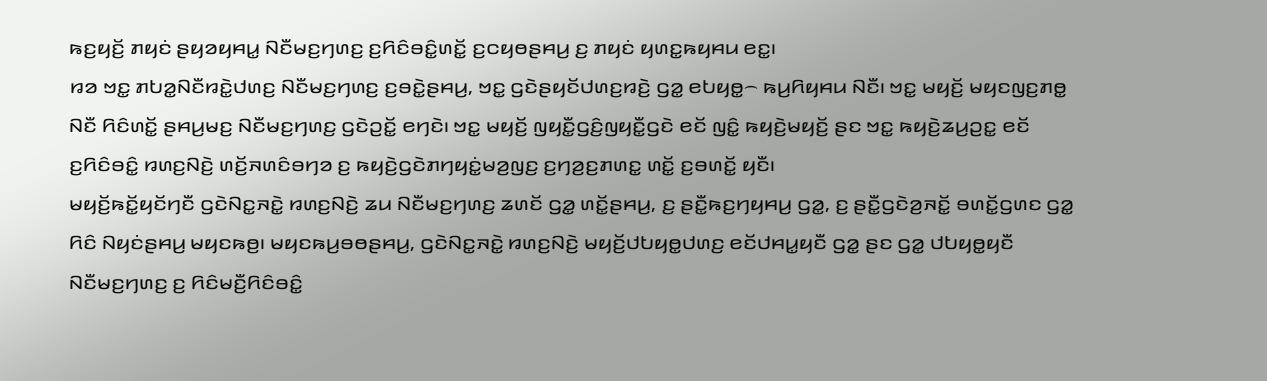ꤒꤢ꤬ꤟꤢꤩ꤬ ꤊꤟꤢꤦ ꤔꤟꤤꤟꤌꤣ꤭ ꤡꤢꤪꤗꤢ꤬ꤚꤛꤢ꤬ ꤢ꤬ꤖꤢꤨꤋꤢꤨ꤭ꤛꤢꤩ꤭ ꤢ꤬ꤍꤟꤥꤔꤌꤣ꤬ ꤢ꤬ ꤊꤟꤢꤦ ꤟꤛꤢ꤭ꤒꤟꤌꤣ ꤕꤢ꤭꤯
ꤙꤤ ꤠꤢ꤭ ꤊꤝꤤ꤭ꤡꤢꤪꤙꤢꤧ꤭ꤓꤛꤢ꤬ ꤡꤢꤪꤗꤢ꤬ꤚꤛꤢ꤬ ꤢ꤬ꤋꤢꤧ꤭ꤔꤌꤣ꤬, ꤠꤢ꤭ ꤞꤢꤧꤔꤟꤢꤩꤓꤛꤢ꤬ꤙꤢꤧ꤬ ꤞꤤ꤭ ꤕꤝꤟꤥ꤭꤮ ꤒꤣ꤬ꤖꤟꤌꤣ ꤡꤢꤪ꤯ ꤠꤢ꤭ ꤗꤟꤢꤩ꤬ ꤗꤟꤢꤜꤢ꤬ꤊꤥ꤭ ꤡꤢꤪ ꤖꤢꤨꤛꤢꤩ꤭ ꤔꤌꤣ꤬ꤗꤢ꤬ ꤡꤢꤪꤗꤢ꤬ꤚꤛꤢ꤬ ꤞꤢꤧꤑꤢꤩ꤭ ꤕꤚꤢꤧ꤯ ꤠꤢ꤭ ꤗꤟꤢꤩ꤬ ꤜꤟꤢꤪ꤭ꤞꤢꤨ꤬ꤜꤟꤢꤪ꤭ꤞꤢꤧ ꤕꤢꤩ ꤜꤢꤨ꤭ ꤒꤟꤢꤧ꤬ꤗꤟꤢꤩ꤬ ꤔꤢ ꤠꤢ꤭ ꤒꤟꤢꤧ꤬ꤘꤣ꤬ꤑꤢ꤭ ꤕꤢꤩ ꤢ꤬ꤖꤢꤨꤋꤢꤨ꤭ ꤙꤛꤢ꤬ꤡꤢꤧ꤬ ꤛꤢꤩ꤬ꤏꤛꤢꤨꤋꤚꤤ ꤢ꤬ ꤒꤟꤢꤧ꤬ꤞꤢꤧꤊꤚꤟꤢꤦ꤭ꤗꤤ꤬ꤜꤢ꤬ ꤢ꤬ꤚꤤ꤬ꤢ꤬ꤊꤛꤢ꤭ ꤛꤢꤩ꤭ ꤢ꤬ꤋꤛꤢꤩ꤭ ꤟꤢꤪ꤯
ꤗꤟꤢꤩ꤬ꤒꤢꤩ꤭ꤟꤢꤩꤚꤢꤪ ꤞꤢꤧꤡꤢ꤭ꤏꤢꤧ꤭ ꤙꤛꤢ꤬ꤡꤢꤧ꤬ ꤘꤣ ꤡꤢꤪꤗꤢ꤬ꤚꤛꤢ꤬ ꤘꤛꤢꤩ ꤞꤤ꤭ ꤛꤢꤩ꤭ꤔꤌꤣ꤬, ꤢ꤬ ꤔꤢꤪ꤭ꤒꤢ꤬ꤚꤟꤌꤣ꤬ ꤞꤤ꤭, ꤢ꤬ ꤔꤢꤪ꤭ꤞꤢꤧꤤ꤬ꤏꤢꤩ꤭ ꤋꤛꤢꤩ꤭ꤞꤛꤢ ꤞꤤ꤭ ꤖꤢꤨ ꤡꤟꤢꤦꤔꤌꤣ꤬ ꤗꤟꤢꤒꤥ꤬꤯ ꤗꤟꤢꤒꤣ꤬ꤋꤥꤔꤌꤣ꤬, ꤞꤢꤧꤡꤢ꤭ꤏꤢꤧ꤭ ꤙꤛꤢ꤬ꤡꤢꤧ꤬ ꤗꤟꤢꤩ꤬ꤓꤝꤟꤥ꤭ꤓꤛꤢ꤬ ꤕꤢꤩꤓꤌꤣ꤭ꤟꤢꤪ ꤞꤤ꤭ ꤔꤢ ꤞꤤ꤭ ꤓꤝꤟꤥ꤭ꤟꤢꤪ ꤡꤢꤪꤗꤢ꤬ꤚꤛꤢ꤬ ꤢ꤬ ꤖꤢꤨꤗꤢꤪ꤬ꤖꤢꤨꤋꤢꤨ꤭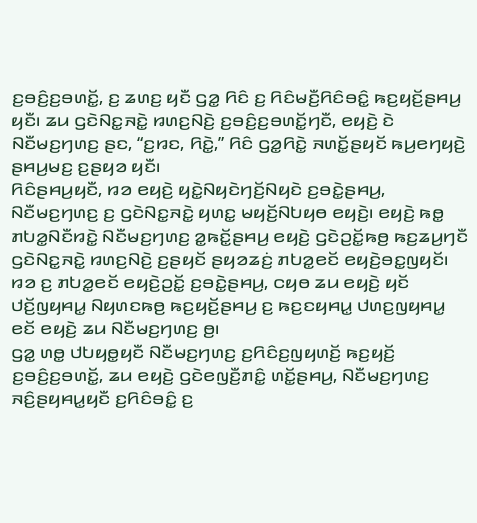ꤢ꤬ꤋꤢꤨ꤬ꤢ꤬ꤋꤛꤢꤩ꤭, ꤢ꤬ ꤘꤛꤢ꤬ ꤟꤢꤪ ꤞꤤ꤭ ꤖꤢꤨ ꤢ꤬ ꤖꤢꤨꤗꤢꤪ꤬ꤖꤢꤨꤋꤢꤨ꤭ ꤒꤢ꤬ꤟꤢꤩ꤬ꤔꤌꤣ꤬ ꤟꤢꤪ꤯ ꤘꤣ ꤞꤢꤧꤡꤢ꤭ꤏꤢꤧ꤭ ꤙꤛꤢ꤬ꤡꤢꤧ꤬ ꤢ꤬ꤋꤢꤨ꤬ꤢ꤬ꤋꤛꤢꤩ꤭ꤚꤢꤪ, ꤕꤟꤢꤧ꤬ ꤢꤧ ꤡꤢꤪꤗꤢ꤬ꤚꤛꤢ꤬ ꤔꤢ, “ꤢ꤬ꤙꤢ, ꤖꤢꤧ꤭,” ꤖꤢꤨ ꤞꤤ꤭ꤖꤢꤧ꤭ ꤏꤛꤢꤩ꤭ꤔꤟꤢꤩ ꤒꤣ꤬ꤕꤚꤟꤢꤧ꤬ ꤔꤌꤣ꤬ꤗꤢ꤬ ꤢ꤬ꤔꤟꤤ ꤟꤢꤪ꤯
ꤖꤢꤨꤔꤌꤣ꤬ꤟꤢꤪ, ꤙꤤ ꤕꤟꤢꤧ꤬ ꤟꤢꤧ꤭ꤡꤟꤢꤧꤚꤢꤩ꤬ꤡꤟꤢꤧ ꤢ꤬ꤋꤢꤧ꤭ꤔꤌꤣ꤬, ꤡꤢꤪꤗꤢ꤬ꤚꤛꤢ꤬ ꤢ꤬ ꤞꤢꤧꤡꤢ꤭ꤏꤢꤧ꤭ ꤟꤛꤢ꤭ ꤗꤟꤢꤩ꤬ꤡꤝꤟꤥ ꤕꤟꤢꤧ꤬꤯ ꤕꤟꤢꤧ꤬ ꤒꤥ꤭ ꤊꤝꤤ꤭ꤡꤢꤪꤙꤢꤧ꤭ ꤡꤢꤪꤗꤢ꤬ꤚꤛꤢ꤬ ꤤ꤭ꤒꤢꤩ꤭ꤔꤌꤣ꤬ ꤕꤟꤢꤧ꤬ ꤞꤢꤧꤑꤢꤩ꤭ꤒꤥ꤬ ꤒꤢ꤬ꤘꤣ꤬ꤚꤢꤪ ꤞꤢꤧꤡꤢ꤭ꤏꤢꤧ꤭ ꤙꤛꤢ꤬ꤡꤢꤧ꤬ ꤢ꤬ꤔꤟꤢꤩ ꤔꤟꤤꤘꤢꤦ꤬ ꤊꤝꤤ꤭ꤕꤢꤩ ꤕꤟꤢꤧ꤬ꤋꤢ꤭ꤜꤟꤢꤩ꤯ ꤙꤤ ꤢ꤬ ꤊꤝꤤ꤭ꤕꤢꤩ ꤕꤟꤢꤧ꤬ꤑꤢꤩ꤭ ꤢ꤬ꤋꤢꤧ꤭ꤔꤌꤣ꤬, ꤍꤟꤥ ꤘꤣ ꤕꤟꤢꤧ꤬ ꤟꤢꤩ ꤓꤢꤩ꤬ꤜꤟꤌꤣ꤭ ꤡꤟꤛꤢꤒꤥ꤬ ꤒꤢ꤬ꤟꤢꤩ꤬ꤔꤌꤣ꤬ ꤢ꤬ ꤒꤢ꤬ꤢꤟꤌꤣ꤭ ꤓꤛꤢ꤬ꤜꤟꤌꤣ꤭ ꤕꤢꤩ ꤕꤟꤢꤧ꤬ ꤘꤣ ꤡꤢꤪꤗꤢ꤬ꤚꤛꤢ꤬ ꤥ꤬꤯
ꤞꤤ꤭ ꤛꤥ꤭ ꤓꤝꤟꤥ꤭ꤟꤢꤪ ꤡꤢꤪꤗꤢ꤬ꤚꤛꤢ꤬ ꤢ꤬ꤖꤢꤨꤢ꤬ꤜꤟꤛꤢꤩ꤬ ꤒꤢ꤬ꤟꤢꤩ꤬ ꤢ꤬ꤋꤢꤨ꤬ꤢ꤬ꤋꤛꤢꤩ꤭, ꤘꤣ ꤕꤟꤢꤧ꤬ ꤞꤢꤧꤕꤜꤢꤪ꤬ꤊꤢꤨ꤭ ꤛꤢꤩ꤭ꤔꤌꤣ꤬, ꤡꤢꤪꤗꤢ꤬ꤚꤛꤢ꤬ ꤏꤢꤨ꤬ꤔꤟꤌꤣ꤭ꤟꤢꤪ ꤢ꤬ꤖꤢꤨꤋꤢꤨ꤭ ꤢ꤬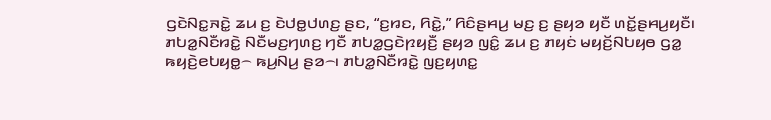ꤞꤢꤧꤡꤢ꤭ꤏꤢꤧ꤭ ꤘꤣ ꤢ꤬ ꤢꤧꤓꤥ꤭ꤓꤛꤢ꤬ ꤔꤢ, “ꤢ꤬ꤙꤢ, ꤖꤢꤧ꤭,” ꤖꤢꤨꤔꤌꤣ꤬ ꤗꤢ꤬ ꤢ꤬ ꤔꤟꤤ ꤟꤢꤪ ꤛꤢꤩ꤭ꤔꤌꤣ꤬ꤟꤢꤪ꤯
ꤊꤝꤤ꤭ꤡꤢꤪꤙꤢꤧ꤭ ꤡꤢꤪꤗꤢ꤬ꤚꤛꤢ꤬ ꤚꤢꤪ ꤊꤝꤤ꤭ꤞꤢꤧꤐꤟꤢꤪ꤬ ꤔꤟꤤ ꤜꤢꤨ꤭ ꤘꤣ ꤢ꤬ ꤊꤟꤢꤦ ꤗꤟꤢꤩ꤬ꤡꤝꤟꤥ ꤞꤤ꤭ ꤒꤟꤢꤧ꤬ꤕꤝꤟꤥ꤭꤮ ꤒꤣ꤬ꤡꤣ꤬ ꤔꤤ꤮꤯ ꤊꤝꤤ꤭ꤡꤢꤪꤙꤢꤧ꤭ ꤜꤢ꤬ꤟꤛꤢ꤭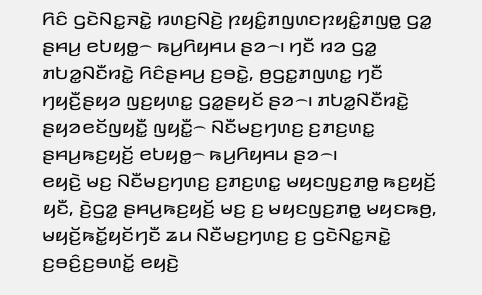ꤖꤢꤨ ꤞꤢꤧꤡꤢ꤭ꤏꤢꤧ꤭ ꤙꤛꤢ꤬ꤡꤢꤧ꤬ ꤐꤟꤢꤨ꤭ꤊꤜꤛꤢꤐꤟꤢꤨ꤭ꤊꤜꤥ꤭ ꤞꤤ꤭ ꤔꤌꤣ꤬ ꤕꤝꤟꤥ꤭꤮ ꤒꤣ꤬ꤖꤟꤌꤣ ꤔꤤ꤮꤯ ꤚꤢꤪ ꤙꤤ ꤞꤤ꤭ ꤊꤝꤤ꤭ꤡꤢꤪꤙꤢꤧ꤭ ꤖꤢꤨꤔꤌꤣ꤬ ꤢ꤬ꤋꤢꤧ꤭, ꤥ꤬ꤞꤢ꤭ꤊꤜꤛꤢ꤭ ꤚꤢꤪ ꤚꤟꤢꤪ꤬ꤔꤟꤤ ꤜꤢ꤬ꤟꤛꤢ꤭ ꤞꤤ꤭ꤔꤟꤢꤩ ꤔꤤ꤮꤯ ꤊꤝꤤ꤭ꤡꤢꤪꤙꤢꤧ꤭ ꤔꤟꤤꤕꤢꤩꤜꤟꤢꤪ꤭ ꤜꤟꤢꤪ꤭꤮ ꤡꤢꤪꤗꤢ꤬ꤚꤛꤢ꤬ ꤢ꤬ꤊꤢ꤬ꤛꤢ꤭ ꤔꤌꤣ꤬ꤒꤢ꤬ꤟꤢꤩ꤬ ꤕꤝꤟꤥ꤭꤮ ꤒꤣ꤬ꤖꤟꤌꤣ ꤔꤤ꤮꤯
ꤕꤟꤢꤧ꤬ ꤗꤢ꤬ ꤡꤢꤪꤗꤢ꤬ꤚꤛꤢ꤬ ꤢ꤬ꤊꤢ꤬ꤛꤢ꤭ ꤗꤟꤢꤜꤢ꤬ꤊꤥ꤭ ꤒꤢ꤬ꤟꤢꤩ꤬ ꤟꤢꤪ, ꤢꤧ꤬ꤞꤤ꤭ ꤔꤌꤣ꤬ꤒꤢ꤬ꤟꤢꤩ꤬ ꤗꤢ꤬ ꤢ꤬ ꤗꤟꤢꤜꤢ꤬ꤊꤥ꤭ ꤗꤟꤢꤒꤥ꤬, ꤗꤟꤢꤩ꤬ꤒꤢꤩ꤭ꤟꤢꤩꤚꤢꤪ ꤘꤣ ꤡꤢꤪꤗꤢ꤬ꤚꤛꤢ꤬ ꤢ꤬ ꤞꤢꤧꤡꤢ꤭ꤏꤢꤧ꤭ ꤢ꤬ꤋꤢꤨ꤬ꤢ꤬ꤋꤛꤢꤩ꤭ ꤕꤟꤢꤧ꤬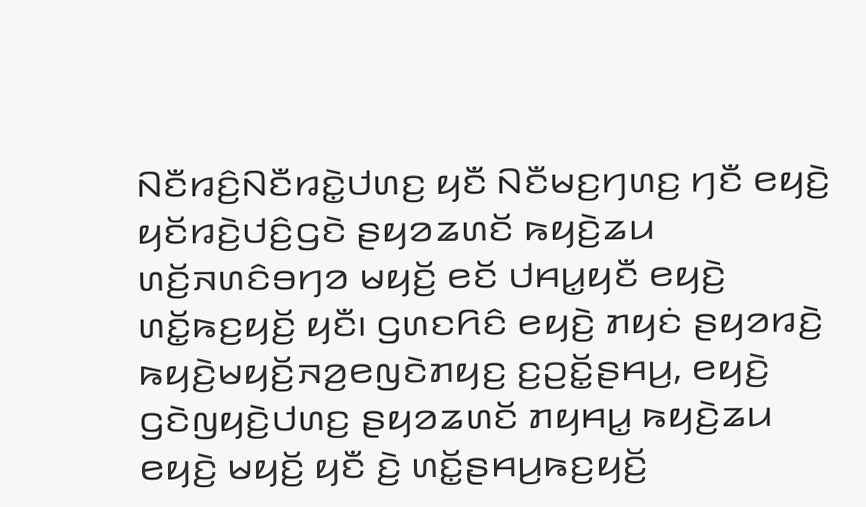ꤡꤢꤪꤙꤢꤨ꤬ꤡꤢꤪꤙꤢꤧ꤭ꤓꤛꤢ꤬ ꤟꤢꤪ ꤡꤢꤪꤗꤢ꤬ꤚꤛꤢ꤬ ꤚꤢꤪ ꤕꤟꤢꤧ꤬ ꤟꤢꤩꤙꤢꤧ꤬ꤓꤢꤨ꤬ꤞꤢꤧ ꤔꤟꤤꤘꤛꤢꤩ ꤒꤟꤢꤧ꤬ꤘꤣ ꤛꤢꤩ꤬ꤏꤛꤢꤨꤋꤚꤤ ꤗꤟꤢꤩ꤬ ꤕꤢꤩ ꤓꤌꤣ꤭ꤟꤢꤪ ꤕꤟꤢꤧ꤬ ꤛꤢꤩ꤭ꤒꤢ꤬ꤟꤢꤩ꤬ ꤟꤢꤪ꤯ ꤞꤛꤢꤖꤢꤨ ꤕꤟꤢꤧ꤬ ꤊꤟꤢꤦ ꤔꤟꤤꤙꤢꤧ꤬ ꤒꤟꤢꤧ꤬ꤗꤟꤢꤩ꤬ꤏꤤ꤬ꤕꤜꤢꤧꤊꤟꤢ꤬ ꤢ꤬ꤑꤢꤩ꤭ꤔꤌꤣ꤬, ꤕꤟꤢꤧ꤬ ꤞꤢꤧꤜꤟꤢꤧ꤬ꤓꤛꤢ꤬ ꤔꤟꤤꤘꤛꤢꤩ ꤊꤟꤌꤣ꤭ ꤒꤟꤢꤧ꤬ꤘꤣ ꤕꤟꤢꤧ꤬ ꤗꤟꤢꤩ꤬ ꤟꤢꤪ ꤢꤧ꤬ ꤛꤢꤩ꤭ꤔꤌꤣ꤬ꤒꤢ꤬ꤟꤢꤩ꤬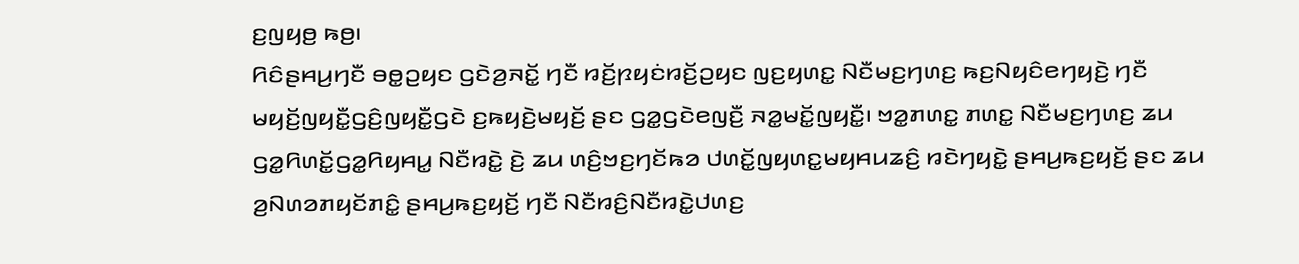ꤢ꤬ꤜꤟꤥ꤬ ꤒꤥ꤬꤯
ꤖꤢꤨꤔꤌꤣ꤬ꤚꤢꤪ ꤋꤥ꤭ꤑꤟꤢ ꤞꤢꤧꤤ꤬ꤏꤢꤩ꤭ ꤚꤢꤪ ꤙꤢꤩ꤬ꤐꤟꤢꤦꤙꤢꤩ꤬ꤑꤟꤢ ꤜꤢ꤬ꤟꤛꤢ꤭ ꤡꤢꤪꤗꤢ꤬ꤚꤛꤢ꤬ ꤒꤢ꤬ꤡꤟꤢꤨꤕꤚꤟꤢꤧ꤬ ꤚꤢꤪ ꤗꤟꤢꤩ꤬ꤜꤟꤢꤪ꤭ꤞꤢꤨ꤬ꤜꤟꤢꤪ꤭ꤞꤢꤧ ꤢ꤬ꤒꤟꤢꤧ꤬ꤗꤟꤢꤩ꤬ ꤔꤢ ꤞꤤ꤭ꤞꤢꤧꤕꤜꤢꤪ꤬ ꤏꤤ꤭ꤗꤢꤩ꤭ꤜꤟꤢꤪ꤭꤯ ꤠꤤ꤭ꤊꤛꤢ꤭ ꤊꤛꤢ꤭ ꤡꤢꤪꤗꤢ꤬ꤚꤛꤢ꤬ ꤘꤣ ꤞꤤ꤭ꤖꤛꤢꤩ꤭ꤞꤤ꤭ꤖꤟꤌꤣ꤭ ꤡꤢꤪꤙꤢꤧ꤭ ꤢꤧ꤬ ꤘꤣ ꤛꤢꤨ꤬ꤠꤢ꤬ꤚꤢꤩꤒꤤ ꤓꤛꤢꤩ꤭ꤜꤟꤛꤢ꤭ꤗꤟꤌꤣꤘꤢꤨ꤬ ꤙꤢꤧꤚꤟꤢꤧ꤭ ꤔꤌꤣ꤬ꤒꤢ꤬ꤟꤢꤩ꤬ ꤔꤢ ꤘꤣ ꤤ꤬ꤡꤛꤤꤊꤟꤢꤩꤊꤢꤨ꤭ ꤔꤌꤣ꤬ꤒꤢ꤬ꤟꤢꤩ꤬ ꤚꤢꤪ ꤡꤢꤪꤙꤢꤨ꤬ꤡꤢꤪꤙꤢꤧ꤭ꤓꤛꤢ꤬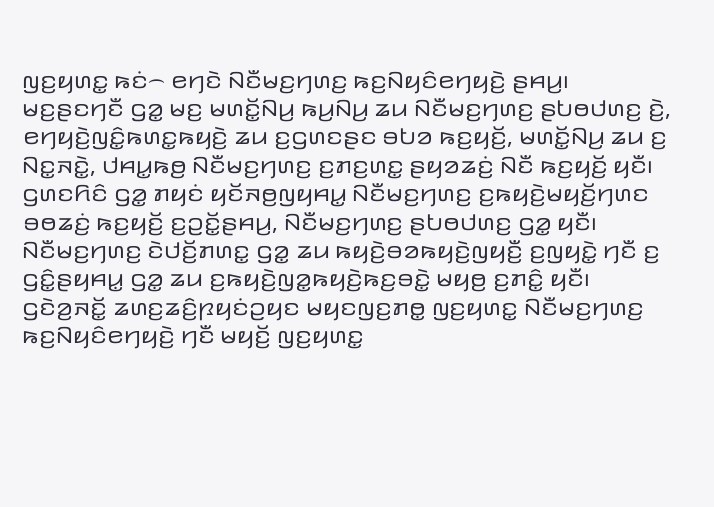ꤜꤢ꤬ꤟꤛꤢ꤭ ꤒꤢꤦ꤮ ꤕꤚꤢꤧ ꤡꤢꤪꤗꤢ꤬ꤚꤛꤢ꤬ ꤒꤢ꤬ꤡꤟꤢꤨꤕꤚꤟꤢꤧ꤬ ꤔꤌꤣ꤬꤯
ꤗꤢ꤬ꤔꤢꤚꤢꤪ ꤞꤤ꤭ ꤗꤢ꤬ ꤗꤛꤢꤩ꤭ꤡꤣ꤬ ꤒꤣ꤬ꤡꤣ꤬ ꤘꤣ ꤡꤢꤪꤗꤢ꤬ꤚꤛꤢ꤬ ꤔꤝꤥꤓꤛꤢ꤬ ꤢꤧ꤬, ꤕꤚꤟꤢꤧ꤬ꤜꤢꤨ꤭ꤒꤛꤢ꤭ꤒꤟꤢꤧ꤬ ꤘꤣ ꤢ꤬ꤞꤛꤢꤔꤢ ꤋꤝꤤ ꤒꤢ꤬ꤟꤢꤩ꤬, ꤗꤛꤢꤩ꤭ꤡꤣ꤬ ꤘꤣ ꤢ꤬ ꤡꤢ꤭ꤏꤢꤧ꤭, ꤓꤌꤣ꤭ꤒꤥ꤬ ꤡꤢꤪꤗꤢ꤬ꤚꤛꤢ꤬ ꤢ꤬ꤊꤢ꤬ꤛꤢ꤭ ꤔꤟꤤꤘꤢꤦ꤬ ꤡꤢꤪ ꤒꤢ꤬ꤟꤢꤩ꤬ ꤟꤢꤪ꤯ ꤞꤛꤢꤖꤢꤨ ꤞꤤ꤭ ꤊꤟꤢꤦ ꤟꤢꤩꤏꤥ꤬ꤜꤟꤌꤣ꤭ ꤡꤢꤪꤗꤢ꤬ꤚꤛꤢ꤬ ꤢ꤬ꤒꤟꤢꤧ꤬ꤗꤟꤢꤩ꤬ꤚꤛꤢ ꤋꤥꤘꤢꤦ꤬ ꤒꤢ꤬ꤟꤢꤩ꤬ ꤢ꤬ꤑꤢꤩ꤭ꤔꤌꤣ꤬, ꤡꤢꤪꤗꤢ꤬ꤚꤛꤢ꤬ ꤔꤝꤥꤓꤛꤢ꤬ ꤞꤤ꤭ ꤟꤢꤪ꤯ ꤡꤢꤪꤗꤢ꤬ꤚꤛꤢ꤬ ꤢꤧꤓꤢꤩ꤬ꤊꤛꤢ꤭ ꤞꤤ꤭ ꤘꤣ ꤒꤟꤢꤧ꤬ꤋꤤꤒꤟꤢꤧ꤬ꤜꤟꤢꤪ꤬ ꤢ꤬ꤜꤟꤢꤧ꤭ ꤚꤢꤪ ꤢ꤬ ꤞꤢꤨ꤭ꤔꤟꤌꤣ꤭ ꤞꤤ꤭ ꤘꤣ ꤢ꤬ꤒꤟꤢꤧ꤬ꤜꤤ꤭ꤒꤟꤢꤧ꤬ꤒꤢ꤬ꤋꤢꤧ꤭ ꤗꤟꤥ꤬ ꤢ꤬ꤊꤢꤨ꤭ ꤟꤢꤪ꤯
ꤞꤢꤧꤤ꤬ꤏꤢꤩ꤭ ꤘꤛꤢ꤬ꤘꤢꤨ꤬ꤐꤟꤢꤦꤑꤟꤢ ꤗꤟꤢꤜꤢ꤬ꤊꤥ꤭ ꤜꤢ꤬ꤟꤛꤢ꤭ ꤡꤢꤪꤗꤢ꤬ꤚꤛꤢ꤬ ꤒꤢ꤬ꤡꤟꤢꤨꤕꤚꤟꤢꤧ꤬ ꤚꤢꤪ ꤗꤟꤢꤩ꤬ ꤜꤢ꤬ꤟꤛꤢ꤭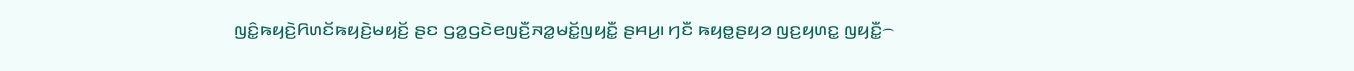ꤜꤢꤨ꤭ꤒꤟꤢꤧ꤬ꤖꤛꤢꤩꤒꤟꤢꤧ꤬ꤗꤟꤢꤩ꤬ ꤔꤢ ꤞꤤ꤭ꤞꤢꤧꤕꤜꤢꤪ꤬ꤏꤤ꤭ꤗꤢꤩ꤭ꤜꤟꤢꤪ꤭ ꤔꤌꤣ꤬꤯ ꤚꤢꤪ ꤒꤟꤥ꤭ꤔꤟꤤ ꤜꤢ꤬ꤟꤛꤢ꤭ ꤜꤟꤢꤪ꤭꤮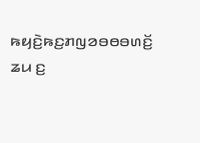ꤒꤟꤢꤧ꤬ꤒꤢ꤬ꤊꤜꤤꤋꤥꤋꤛꤢꤩ꤬ ꤘꤣ ꤢ꤬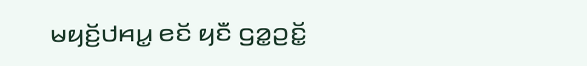ꤗꤟꤢꤩ꤬ꤓꤌꤣ꤭ ꤕꤢꤩ ꤟꤢꤪ ꤞꤤ꤭ꤑꤢꤩ꤭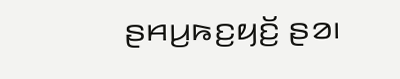ꤔꤌꤣ꤬ꤒꤢ꤬ꤟꤢꤩ꤬ ꤔꤤ꤯